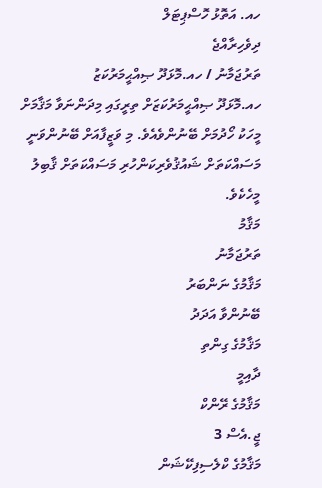ހއ. އަތޮޅު ހޮސްޕިޓަލް
ދިވެހިރާއްޖެ
ތަރުޖަމާނު / ހއ.މޮޅަދޫ ޞިއްޙީމަރުކަޒު
ހއ.މޮޅަދޫ ޞިއްޙީމަރުކަޒަށް ތިރީގައި މިދަންނަވާ މަޤާމަށް މީހަކު ހޯދުމަށް ބޭނުންވެއެވެ. މި ވަޒީފާއަށް ބޭނުންވަނީ މަސައްކަތަށް ޝައުޤުވެރިކަންހުރި މަސައްކަތަށް ޤާބިލު މީހެކެވެ.
މަޤާމު
ތަރުޖަމާނު
މަޤާމުގެ ނަންބަރު
ބޭނުންވާ އަދަދު
މަޤާމުގެ ގިންތި
ދާއިމީ
މަޤާމުގެ ރޭންކް
ޖީ.އެސް 3
މަޤާމުގެ ކްލެސިފިކޭޝަން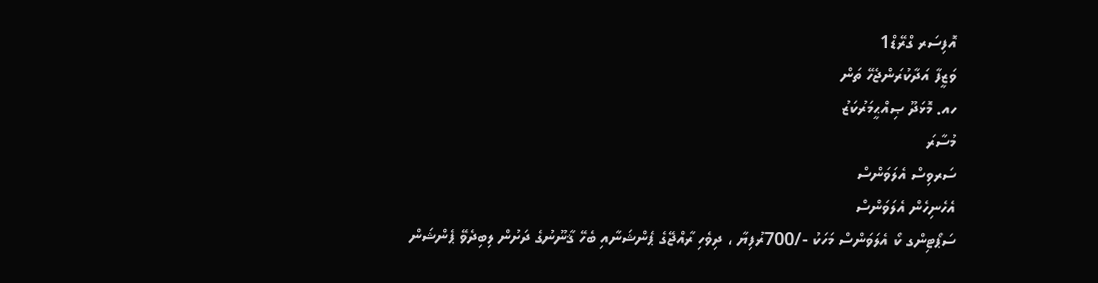އޮފިސަރ ގްރޭޑް1
ވަޒީފާ އަދާކުރަންޖެހޭ ތަން
ހއ. މޮޅަދޫ ޞިއްޙީމަރުކަޒު
މުސާރަ
ސަރވިސް އެލަވަންސް
އެހެނިހެން އެލަވަންސް
ސަޕޯޓިންގ ކޯ އެލަވަންސް މަހަކު -/700ރުފިޔާ ، ދިވެހި ރާއްޖޭގެ ޕެންޝަނާއި ބެހޭ ޤާނޫނުގެ ދަށުން ލިބިދެވޭ ޕެންޝަން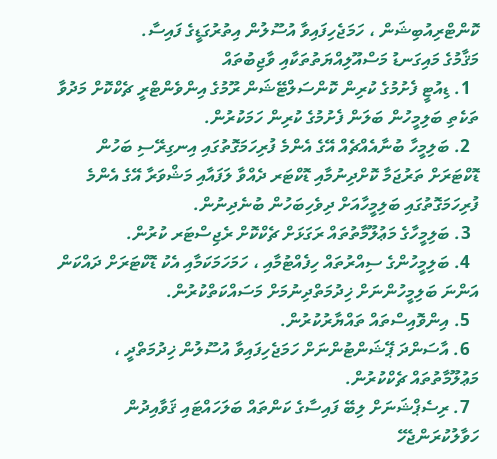ކޮންޓްރިއުބިޝަން ، ހަމަޖެހިފައިވާ އުސޫލުން އިތުރުގަޑީގެ ފައިސާ.
މަޤާމުގެ މައިގަނޑު މަސްއޫލިއްޔަތުތަކާއި ވާޖިބުތައް
  1. ޑިއުޓީ ފެށުމުގެ ކުރިން ކޮންސަލްޓޭޝަން ރޫމުގެ އިންވެންޓްރީ ޗެކްކޮށް މަދުވާ ތަކެތި ބަލިމީހުން ބަލަން ފެށުމުގެ ކުރިން ހަމަކުރުން.
  2. ބަލިމީހާ ބުނާއެއްޗެއް އޭގެ އެންމެ ފުރިހަމަގޮތުގައި އިނގިރޭސި ބަހުން ޑޮކްޓަރަށް ތަރުޖަމާ ކޮށްދިނުމާއި ޑޮކްޓަރ ދެއްވާ ލަފައާއި މަޝްވަރާ އޭގެ އެންމެ ފުރިހަމަގޮތުގައި ބަލިމީހާއަށް ދިވެހިބަހުން ބުނެދިނުން.
  3. ބަލިމީހާގެ މަޢުލޫމާތުތައް ރަގަޅަށް ޗެކްކޮށް ރެޖިސްޓަރ ކުރުން.
  4. ބަލިމީހުންގެ ސިއްރުތައް ހިފެއްޓުމާއި ، ހަމަހަމަކަމާއި އެކު ޑޮކްޓަރަށް ދައްކަން އަންނަ ބަލިމީހުންނަށް ޚިދުމަތްދިނުމަށް މަސައްކަތްކުރުން.
  5. އިންވޮއިސްތައް ތައްޔާރުކުރުން.
  6. އާސަންދަ ޕޭޝަންޓުންނަށް ހަމަޖެހިފައިވާ އުސޫލުން ޚިދުމަތްދީ ، މަޢުލޫމާތުތައް ޗެކްކުރުން.
  7. ރިސެޕްޝަނަށް ލިބޭ ފައިސާގެ ކަންތައް ބަލަހައްޓައި ޤަވާއިދުން ހަވާލުކުރަންޖެހޭ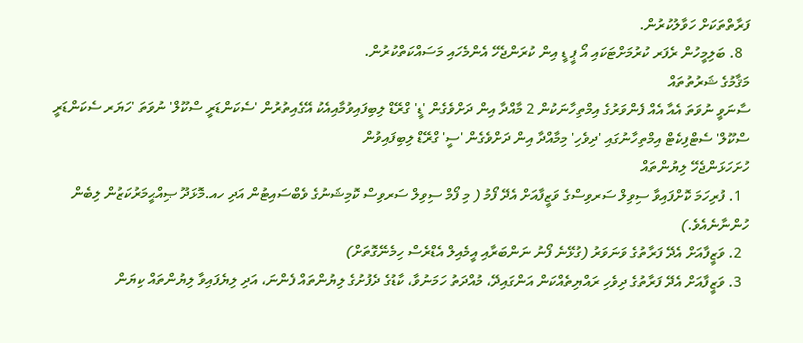ފަރާތްތަކަށް ހަވާލުކުރުން.
  8. ބަލިމީހުން ރެފަރ ކުރުމަށްޓަކައި އޯ ޕީ ޑީ އިން ކުރަންޖެހޭ އެންމެހައި މަސައްކަތްކުރުން.
މަޤާމުގެ ޝަރުތުތައް
ސާނަވީ ނުވަތަ އެއާ އެއް ފެންވަރުގެ އިމްތިހާނަކުން 2 މާއްދާ އިން ދަށްވެގެން 'ޑީ' ގްރޭޑް ލިބިފައިވުމާއިއެކު އޭގެއިތުރުން 'ސެކަންޑަރީ ސްކޫލް' ނުވަތަ 'ހަޔަރ ސެކަންޑަރީ ސްކޫލް' ސެޓްފިކެޓް އިމްތިހާނުގައި 'ދިވެހި' މިމާއްދާ އިން ދަށްވެގެން 'ސީ' ގްރޭޑް ލިބިފައިވުން
ހުށަހަޅަންޖެހޭ ލިޔުންތައް
  1. ފުރިހަމަ ކޮށްފައިވާ ސިވިލް ސަރވިސްގެ ވަޒީފާއަށް އެދޭ ފޯމު ( މި ފޯމް ސިވިލް ސަރވިސް ކޮމިޝަނުގެ ވެބްސައިޓުން އަދި ހއ.މޮޅަދޫ ޞިއްޙީމަރުކަޒުން ލިބެން ހުންނާނެއެވެ.)
  2. ވަޒީފާއަށް އެދޭ ފަރާތުގެ ވަނަވަރު (ގުޅޭނެ ފޯނު ނަންބަރާއި އީމެއިލް އެޑްރެސް ހިމެނޭގޮތަށް)
  3. ވަޒީފާއަށް އެދޭ ފަރާތުގެ ދިވެހި ރައްޔިތެއްކަން އަންގައިދޭ، މުއްދަތު ހަމަނުވާ، ކާޑުގެ ދެފުށުގެ ލިޔުންތައް ފެންނަ، އަދި ލިޔެފައިވާ ލިޔުންތައް ކިޔަން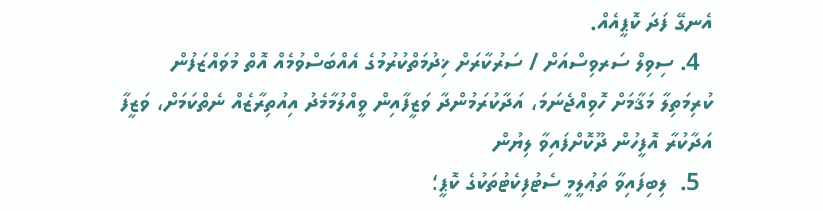އެނގޭ ފަދަ ކޮޕީއެއް.
  4. ސިވިލް ސަރވިސްއަށް / ސަރުކާރަށް ޚިދުމަތްކުރުމުގެ އެއްބަސްވުމެއް އޮތް މުވައްޒަފުން ކުރިމަތިލާ މަޤާމަށް ހޮވިއްޖެނަމަ، އަދާކުރަމުންދާ ވަޒީފާއިން ވީއްލުމާމެދު އިއުތިރާޒެއް ނެތްކަމަށް، ވަޒީފާ އަދާކުރާ އޮފީހުން ދޫކޮށްފައިވާ ލިޔުން
  5.  ލިބިފައިވާ ތަޢުލީމީ ސެޓުފިކެޓުތަކުގެ ކޮޕީ؛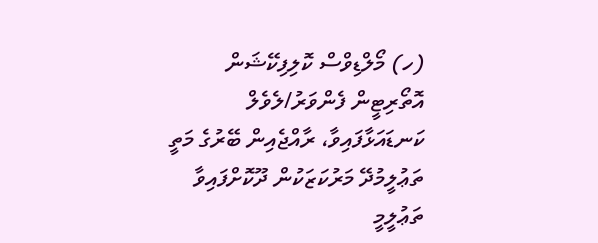(ހ) މޯލްޑިވްސް ކޮލިފިކޭޝަން އޮތޯރިޓީން ފެންވަރު/ލެވެލް ކަނޑައަޅާފައިވާ، ރާއްޖެއިން ބޭރުގެ މަތީ ތަޢުލީމުދޭ މަރުކަޒަކުން ދޫކޮށްފައިވާ ތަޢުލީމީ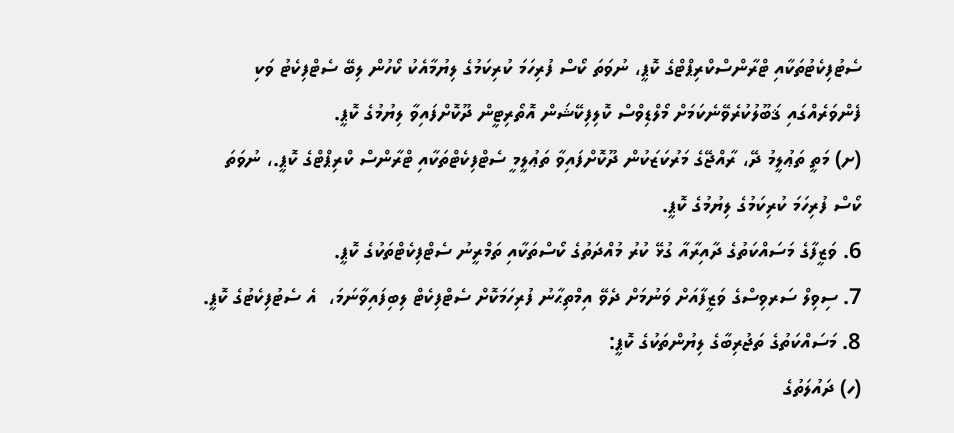ސެޓުފިކެޓުތަކާއި ޓްރާންސްކްރިޕްޓްގެ ކޮޕީ، ނުވަތަ ކޯސް ފުރިހަމަ ކުރިކަމުގެ ލިޔުމާއެކު ކޯހުން ލިބޭ ސެޓްފިކެޓު ވަކި ފެންވަރެއްގައި ޤަބޫލުކުރެވޭނެކަމަށް މޯލްޑިވްސް ކޮލިފިކޭޝަން އޮތޯރިޓީން ދޫކޮށްފައިވާ ލިޔުމުގެ ކޮޕީ.
(ށ) މަތީ ތަޢުލީމު ދޭ، ރާއްޖޭގެ މަރުކަޒަކުން ދޫކޮށްފައިވާ ތަޢުލީމީ ސެޓްފިކެޓްތަކާއި ޓްރާންސް ކްރިޕްޓްގެ ކޮޕީ.، ނުވަތަ ކޯސް ފުރިހަމަ ކުރިކަމުގެ ލިޔުމުގެ ކޮޕީ.
6. ވަޒީފާގެ މަސައްކަތުގެ ދާއިރާއާ ގުޅޭ ކުރު މުއްދަތުގެ ކޯސްތަކާއި ތަމްރީނު ސެޓްފިކެޓްތަކުގެ ކޮޕީ.
7. ސިވިލް ސަރވިސްގެ ވަޒީފާއަށް ވަނުމަށް ދެވޭ އިމްތިޙާނު ފުރިހަމަކޮށް ސެޓްފިކެޓް ލިބިފައިވާނަމަ،  އެ ސެޓުފިކެޓުގެ ކޮޕީ.
8. މަސައްކަތުގެ ތަޖުރިބާގެ ލިޔުންތަކުގެ ކޮޕީ:
(ހ) ދައުލަތުގެ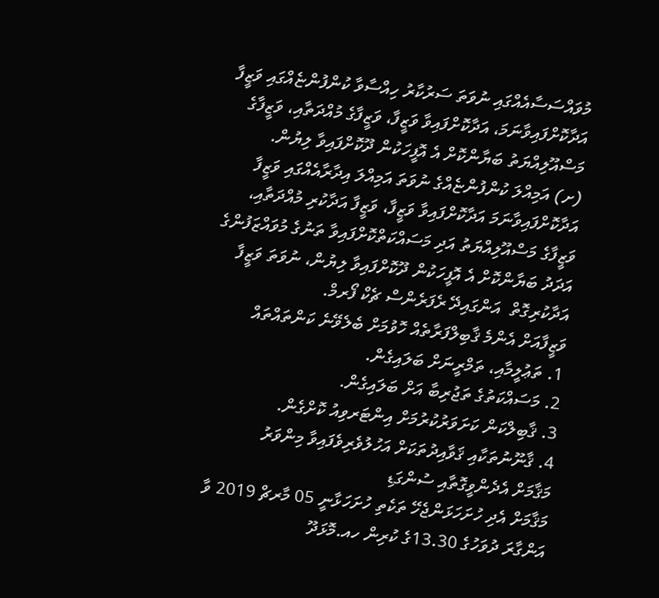މުވައްސަސާއެއްގައި ނުވަތަ ސަރުކާރު ހިއްސާވާ ކުންފުންޏެއްގައި ވަޒީފާ އަދާކޮށްފައިވާނަމަ، އަދާކޮށްފައިވާ ވަޒީފާ، ވަޒީފާގެ މުއްދަތާއި، ވަޒީފާގެ މަސްއޫލިއްޔަތު ބަޔާންކޮށް އެ އޮފީހަކުން ދޫކޮށްފައިވާ ލިޔުން.
(ށ) އަމިއްލަ ކުންފުންޏެއްގެ ނުވަތަ އަމިއްލަ އިދާރާއެއްގައި ވަޒީފާ އަދާކޮށްފައިވާނަމަ އަދާކޮށްފައިވާ ވަޒީފާ، ވަޒީފާ އަދާކުރި މުއްދަތާއި، ވަޒީފާގެ މަސްއޫލިއްޔަތު އަދި މަސައްކަތްކޮށްފައިވާ ތަނުގެ މުވައްޒަފުންގެ އަދަދު ބަޔާންކޮށް އެ އޮފީހަކުން ދޫކޮށްފައިވާ ލިޔުން، ނުވަތަ ވަޒީފާ އަދާކުރިގޮތް  އަންގައިދޭ ރެފަރެންސް ޗެކް ފޯރމް.
ވަޒީފާއަށް އެންމެ ޤާބިލްފަރާތެއް ހޮވުމަށް ބެލެވޭނެ ކަންތައްތައް
1. ތަޢުލީމާއި، ތަމްރީނަށް ބަލައިގެން.
2. މަސައްކަތުގެ ތަޖުރިބާ އަށް ބަލައިގެން.
3. ޤާބިލްކަން ކަށަވަރުކުރުމަށް އިންޓަރވިއު ކޮށްގެން.
4. ޤާނޫނުތަކާއި ޤަވާއިދުތަކަށް އަހުލުވެރިވެފައިވާ މިންވަރު
މަޤާމަށް އެދެންވީގޮތާއި ސުންގަޑި
މަޤާމަށް އެދި ހުށަހަޅަންޖެހޭ ތަކެތި ހުށަހަޅާނީ 05 މާރޗް 2019 ވާ އަންގާރަ ދުވަހުގެ 13.30ގެ ކުރިން ހއ.މޮޅަދޫ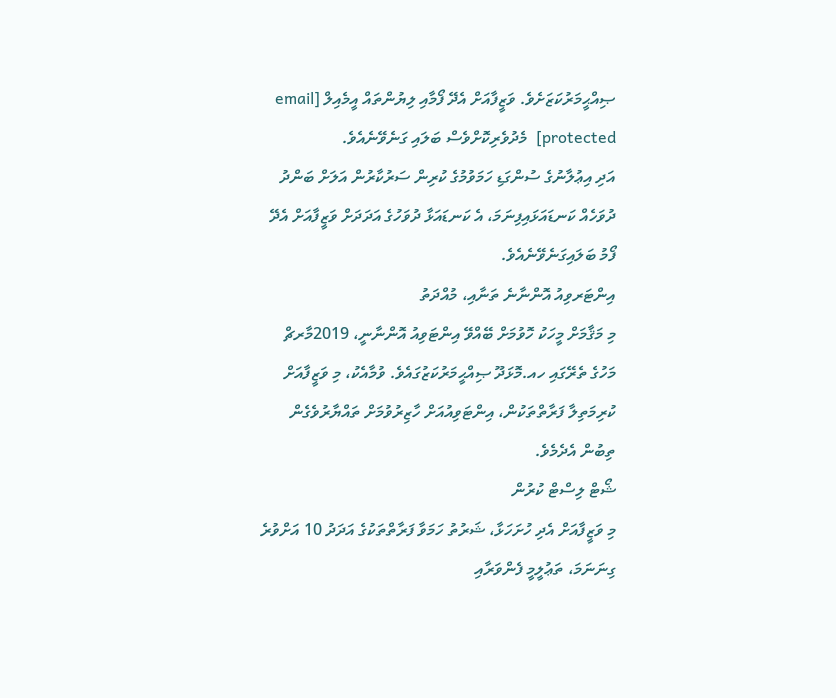ޞިއްޙީމަރުކަޒަށެވެ. ވަޒީފާއަށް އެދޭ ފޯމާއި ލިޔުންތައް އީމެއިލް [email protected]  މެދުވެރިކޮށްވެސް ބަލައި ގަނެވޭނެއެވެ.
އަދި އިޢުލާނުގެ ސުންގަޑި ހަމަވުމުގެ ކުރިން ސަރުކާރުން އަލަށް ބަންދު ދުވަހެއް ކަނޑައަޅައިފިނަމަ، އެ ކަނޑައަޅާ ދުވަހުގެ އަދަދަށް ވަޒީފާއަށް އެދޭ ފޯމު ބަލައިގަނެވޭނެއެވެ.
އިންޓަރވިއު އޮންނާނެ ތަނާއި، މުއްދަތު
މި މަޤާމަށް މީހަކު ހޮވުމަށް ބޭއްވޭ އިންޓަވިއު އޮންނާނީ، 2019މާރޗް މަހުގެ ތެރޭގައި ހއ.މޮޅަދޫ ޞިއްޙީމަރުކަޒުގައެވެ. ވުމާއެކު، މި ވަޒީފާއަށް ކުރިމަތިލާ ފަރާތްތަކުން، އިންޓަވިއުއަށް ހާޒިރުވުމަށް ތައްޔާރުވެގެން ތިބުން އެދެމެވެ.
ޝޯޓް ލިސްޓް ކުރުން
މި ވަޒީފާއަށް އެދި ހުށަހަޅާ، ޝަރުތު ހަމަވާ ފަރާތްތަކުގެ އަދަދު 10 އަށްވުރެ ގިނަނަމަ، ތަޢުލީމީ ފެންވަރާއި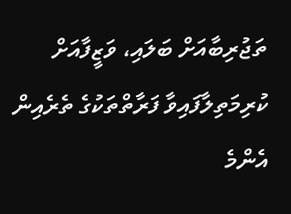ތަޖުރިބާއަށް ބަލައި، ވަޒީފާއަށް ކުރިމަތިލާފައިވާ ފަރާތްތަކުގެ ތެރެއިން އެންމެ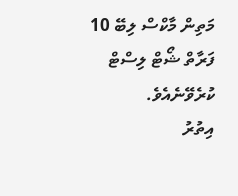މަތިން މާކްސް ލިބޭ 10 ފަރާތް ޝޯޓް ލިސްޓް ކުރެވޭނެއެވެ.
އިތުރު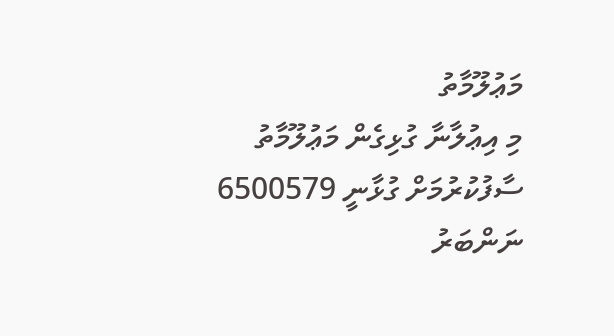މަޢުލޫމާތު
މި އިޢުލާނާ ގުޅިގެން މަޢުލޫމާތު ސާފުކުރުމަށް ގުޅާނީ 6500579 ނަންބަރު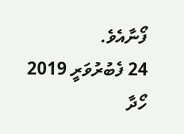ފޯނާއެވެ.
24 ފެބުރުވަރީ 2019
ހޯދާ